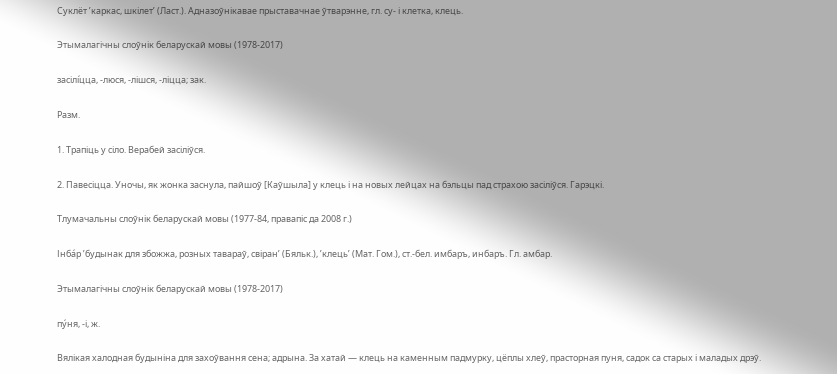Суклёт ’каркас, шкілет’ (Ласт.). Адназоўнікавае прыставачнае ўтварэнне, гл. су- і клетка, клець.

Этымалагічны слоўнік беларускай мовы (1978-2017)

засілі́цца, ‑люся, ‑лішся, ‑ліцца; зак.

Разм.

1. Трапіць у сіло. Верабей засіліўся.

2. Павесіцца. Уночы, як жонка заснула, пайшоў [Каўшыла] у клець і на новых лейцах на бэльцы пад страхою засіліўся. Гарэцкі.

Тлумачальны слоўнік беларускай мовы (1977-84, правапіс да 2008 г.)

Інба́р ’будынак для збожжа, розных тавараў, свіран’ (Бяльк.), ’клець’ (Мат. Гом.), ст.-бел. имбаръ, инбаръ. Гл. амбар.

Этымалагічны слоўнік беларускай мовы (1978-2017)

пу́ня, ‑і, ж.

Вялікая халодная будыніна для захоўвання сена; адрына. За хатай — клець на каменным падмурку, цёплы хлеў, прасторная пуня, садок са старых і маладых дрэў.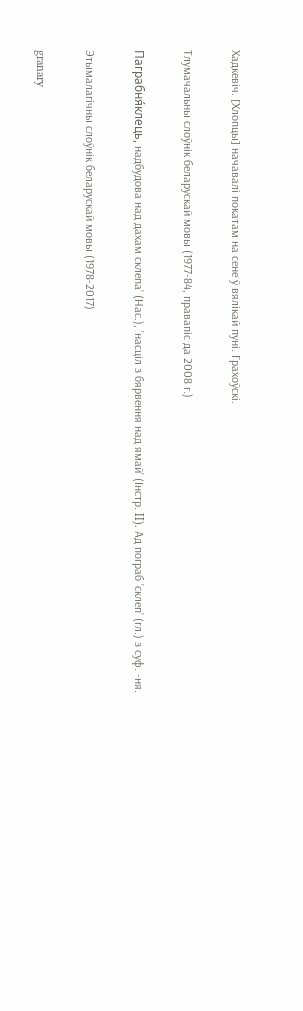Хадкевіч. [Хлопцы] начавалі покатам на сене ў вялікай пуні. Грахоўскі.

Тлумачальны слоўнік беларускай мовы (1977-84, правапіс да 2008 г.)

Паграбня́клець, надбудова над дахам склепа’ (Нас.), ’насціл з бярвення над ямай’ (Інстр. II). Ад пограб ’склеп’ (гл.) з суф. ‑ня.

Этымалагічны слоўнік беларускай мовы (1978-2017)

granary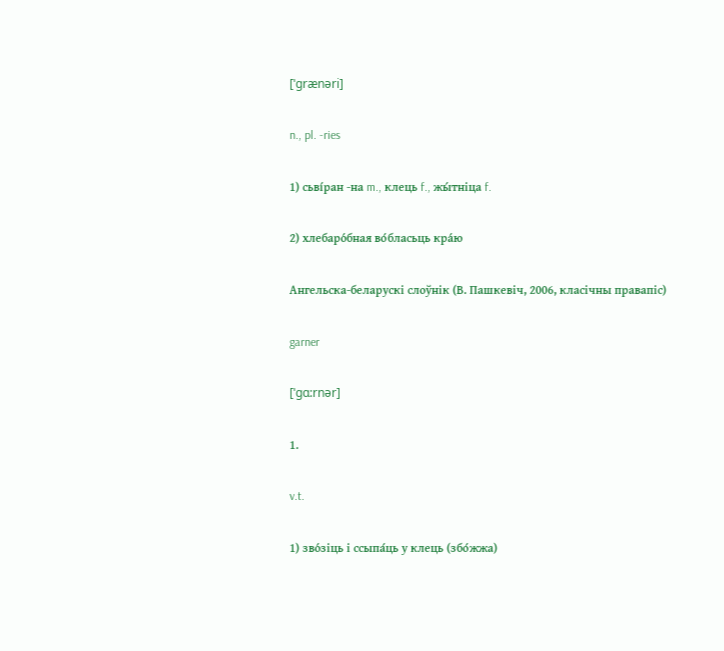[ˈgrænəri]

n., pl. -ries

1) сьві́ран -на m., клець f., жы́тніца f.

2) хлебаро́бная во́бласьць кра́ю

Ангельска-беларускі слоўнік (В. Пашкевіч, 2006, класічны правапіс)

garner

[ˈgɑ:rnər]

1.

v.t.

1) зво́зіць і ссыпа́ць у клець (збо́жжа)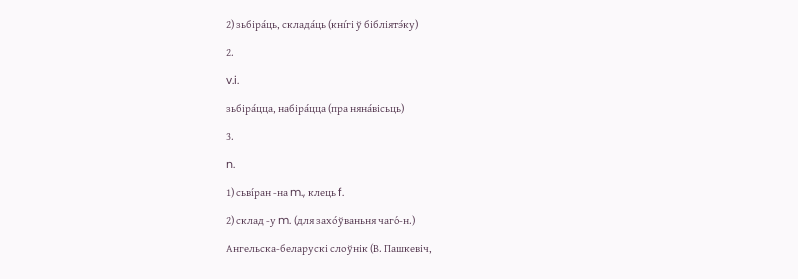2) зьбіра́ць, склада́ць (кні́гі ў бібліятэ́ку)

2.

v.i.

зьбіра́цца, набіра́цца (пра няна́вісьць)

3.

n.

1) сьві́ран -на m., клець f.

2) склад -у m. (для захо́ўваньня чаго́-н.)

Ангельска-беларускі слоўнік (В. Пашкевіч,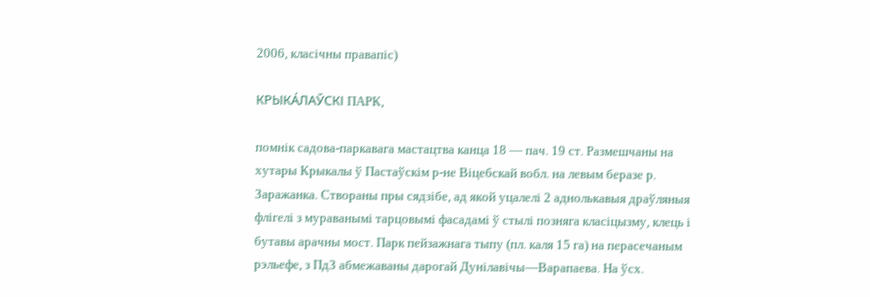2006, класічны правапіс)

КРЫКА́ЛАЎСКІ ПАРК,

помнік садова-паркавага мастацтва канца 18 — пач. 19 ст. Размешчаны на хутары Крыкалы ў Пастаўскім р-не Віцебскай вобл. на левым беразе р. Заражанка. Створаны пры сядзібе, ад якой уцалелі 2 аднолькавыя драўляныя флігелі з мураванымі тарцовымі фасадамі ў стылі позняга класіцызму, клець і бутавы арачны мост. Парк пейзажнага тыпу (пл. каля 15 га) на перасечаным рэльефе, з ПдЗ абмежаваны дарогай Дунілавічы—Варапаева. На ўсх.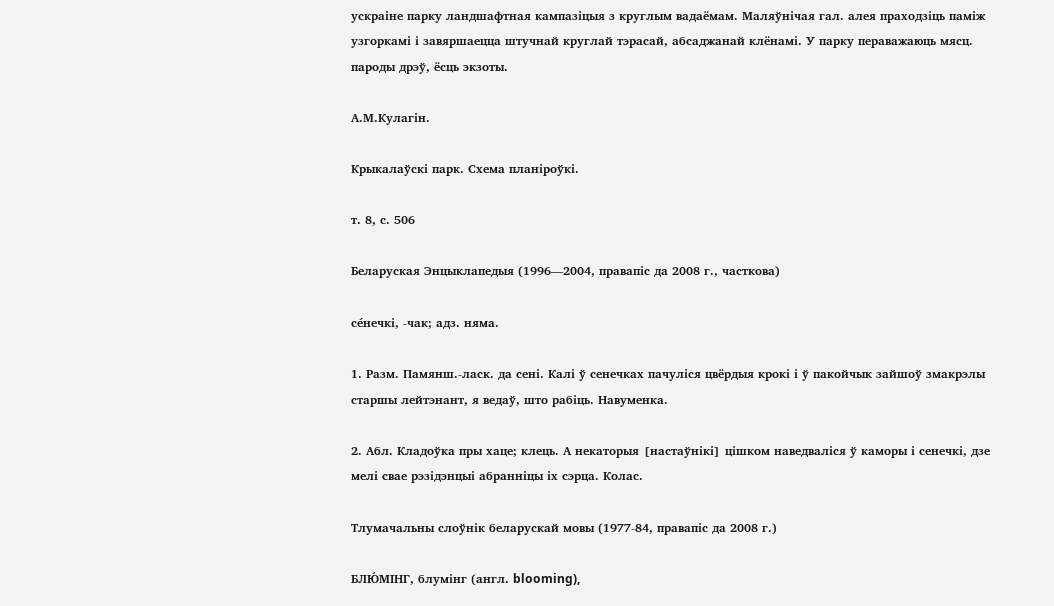ускраіне парку ландшафтная кампазіцыя з круглым вадаёмам. Маляўнічая гал. алея праходзіць паміж узгоркамі і завяршаецца штучнай круглай тэрасай, абсаджанай клёнамі. У парку пераважаюць мясц. пароды дрэў, ёсць экзоты.

А.М.Кулагін.

Крыкалаўскі парк. Схема планіроўкі.

т. 8, с. 506

Беларуская Энцыклапедыя (1996—2004, правапіс да 2008 г., часткова)

се́нечкі, ‑чак; адз. няма.

1. Разм. Памянш.-ласк. да сені. Калі ў сенечках пачуліся цвёрдыя крокі і ў пакойчык зайшоў змакрэлы старшы лейтэнант, я ведаў, што рабіць. Навуменка.

2. Абл. Кладоўка пры хаце; клець. А некаторыя [настаўнікі] цішком наведваліся ў каморы і сенечкі, дзе мелі свае рэзідэнцыі абранніцы іх сэрца. Колас.

Тлумачальны слоўнік беларускай мовы (1977-84, правапіс да 2008 г.)

БЛЮ́МІНГ, блумінг (англ. blooming),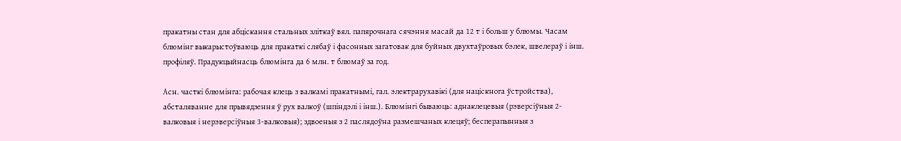пракатны стан для абціскання стальных зліткаў вял. папярочнага сячэння масай да 12 т і больш у блюмы. Часам блюмінг выкарыстоўваюць для пракаткі слябаў і фасонных загатовак для буйных двухтаўровых бэлек, швелераў і інш. профіляў. Прадукцыйнасць блюмінга да 6 млн. т блюмаў за год.

Асн. часткі блюмінга: рабочая клець з валкамі пракатнымі, гал. электрарухавікі (для націскнога ўстройства), абсталяванне для прывядзення ў рух валкоў (шпіндэлі і інш.). Блюмінгі бываюць: аднаклецевыя (рэверсіўныя 2-валковыя і нерэверсіўныя 3-валковыя); здвоеныя з 2 паслядоўна размешчаных клецяў; бесперапынныя з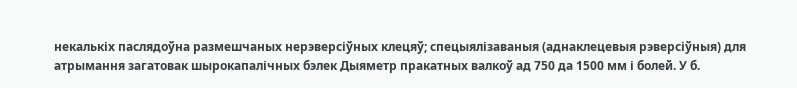некалькіх паслядоўна размешчаных нерэверсіўных клецяў; спецыялізаваныя (аднаклецевыя рэверсіўныя) для атрымання загатовак шырокапалічных бэлек Дыяметр пракатных валкоў ад 750 да 1500 мм і болей. У б.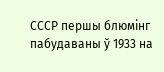СССР першы блюмінг пабудаваны ў 1933 на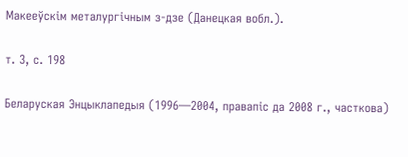Макееўскім металургічным з-дзе (Данецкая вобл.).

т. 3, с. 198

Беларуская Энцыклапедыя (1996—2004, правапіс да 2008 г., часткова)